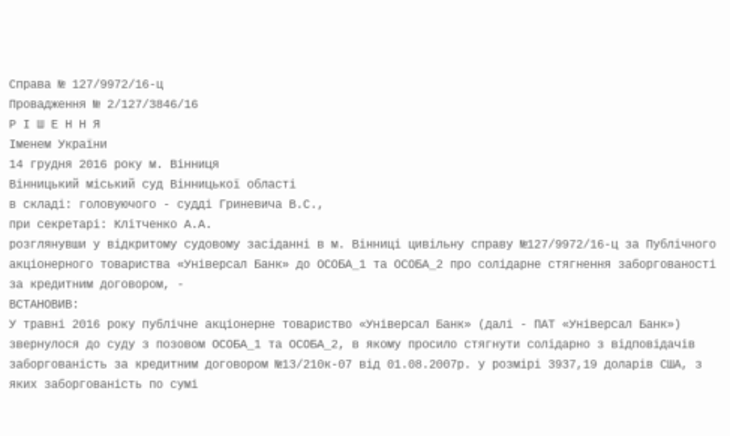Cправа № 127/9972/16-ц
Провадження № 2/127/3846/16
Р І Ш Е Н Н Я
Іменем України
14 грудня 2016 року м. Вінниця
Вінницький міський суд Вінницької області
в складі: головуючого - судді Гриневича В.С.,
при секретарі: Клітченко А.А.
розглянувши у відкритому судовому засіданні в м. Вінниці цивільну справу №127/9972/16-ц за Публічного акціонерного товариства «Універсал Банк» до ОСОБА_1 та ОСОБА_2 про солідарне стягнення заборгованості за кредитним договором, -
ВСТАНОВИВ:
У травні 2016 року публічне акціонерне товариство «Універсал Банк» (далі - ПАТ «Універсал Банк») звернулося до суду з позовом ОСОБА_1 та ОСОБА_2, в якому просило стягнути солідарно з відповідачів заборгованість за кредитним договором №13/210к-07 від 01.08.2007р. у розмірі 3937,19 доларів США, з яких заборгованість по сумі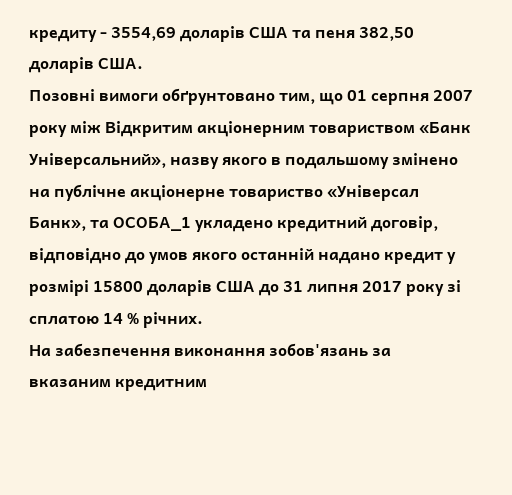кредиту - 3554,69 доларів США та пеня 382,50 доларів США.
Позовні вимоги обґрунтовано тим, що 01 серпня 2007 року між Відкритим акціонерним товариством «Банк Універсальний», назву якого в подальшому змінено на публічне акціонерне товариство «Універсал Банк», та ОСОБА_1 укладено кредитний договір, відповідно до умов якого останній надано кредит у розмірі 15800 доларів США до 31 липня 2017 року зі сплатою 14 % річних.
На забезпечення виконання зобов'язань за вказаним кредитним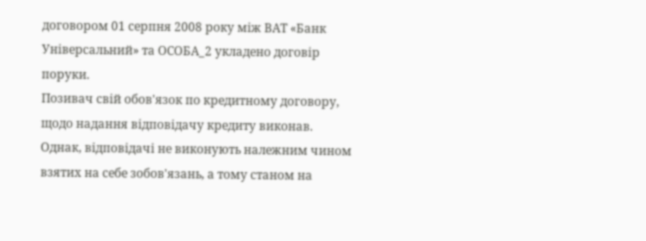договором 01 серпня 2008 року між ВАТ «Банк Універсальний» та ОСОБА_2 укладено договір поруки.
Позивач свій обов'язок по кредитному договору, щодо надання відповідачу кредиту виконав. Однак, відповідачі не виконують належним чином взятих на себе зобов'язань, а тому станом на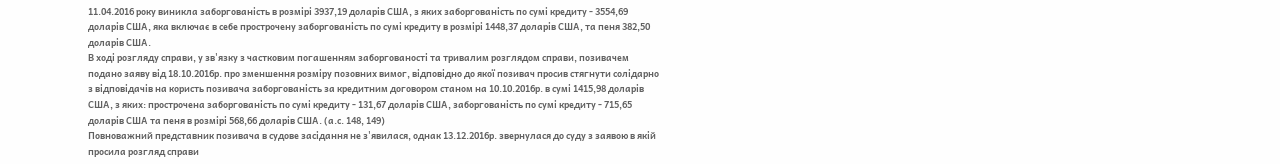11.04.2016 року виникла заборгованість в розмірі 3937,19 доларів США, з яких заборгованість по сумі кредиту - 3554,69 доларів США, яка включає в себе прострочену заборгованість по сумі кредиту в розмірі 1448,37 доларів США, та пеня 382,50 доларів США.
В ході розгляду справи, у зв'язку з частковим погашенням заборгованості та тривалим розглядом справи, позивачем подано заяву від 18.10.2016р. про зменшення розміру позовних вимог, відповідно до якої позивач просив стягнути солідарно з відповідачів на користь позивача заборгованість за кредитним договором станом на 10.10.2016р. в сумі 1415,98 доларів США, з яких: прострочена заборгованість по сумі кредиту - 131,67 доларів США, заборгованість по сумі кредиту - 715,65 доларів США та пеня в розмірі 568,66 доларів США. (а.с. 148, 149)
Повноважний представник позивача в судове засідання не з'явилася, однак 13.12.2016р. звернулася до суду з заявою в якій просила розгляд справи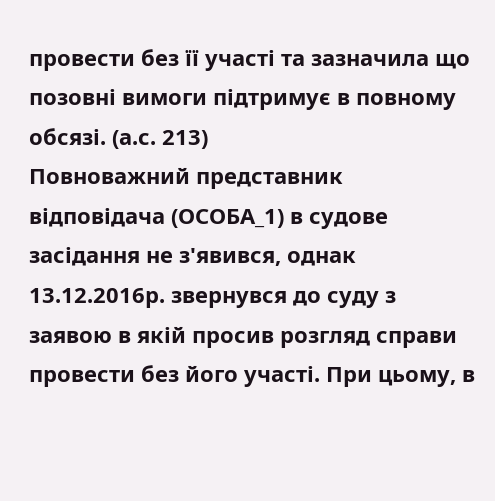провести без її участі та зазначила що позовні вимоги підтримує в повному обсязі. (а.с. 213)
Повноважний представник відповідача (ОСОБА_1) в судове засідання не з'явився, однак 13.12.2016р. звернувся до суду з заявою в якій просив розгляд справи провести без його участі. При цьому, в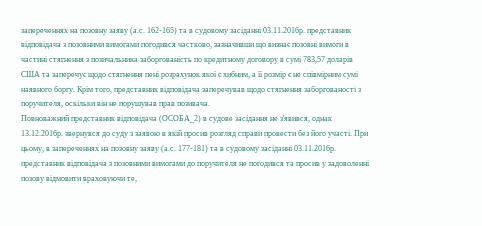запереченнях на позовну заяву (а.с. 162-165) та в судовому засіданні 03.11.2016р. представник відповідача з позовними вимогами погодився частково, зазначивши що визнає позовні вимоги в частині стягнення з позичальника заборгованість по кредитному договору в сумі 783,57 доларів США та заперечує щодо стягнення пені розрахунок якої є хибним, а її розмір є не співмірним сумі наявного боргу. Крім того, представник відповідача заперечував щодо стягнення заборгованості з поручителя, оскільки він не порушував прав позивача.
Повноважний представник відповідача (ОСОБА_2) в судове засідання не з'явився, однак 13.12.2016р. звернувся до суду з заявою в якій просив розгляд справи провести без його участі. При цьому, в запереченнях на позовну заяву (а.с. 177-181) та в судовому засіданні 03.11.2016р. представник відповідача з позовними вимогами до поручителя не погодився та просив у задоволенні позову відмовити враховуючи те,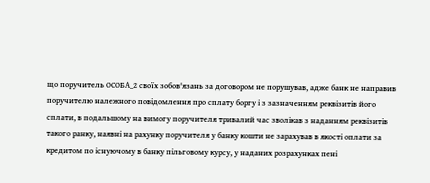що поручитель ОСОБА_2 своїх зобов'язань за договором не порушував, адже банк не направив поручителю належного повідомлення про сплату боргу і з зазначенням реквізитів його сплати, в подальшому на вимогу поручителя тривалий час зволікав з наданням реквізитів такого ранку, наявні на рахунку поручителя у банку кошти не зарахував в якості оплати за кредитом по існуючому в банку пільговому курсу, у наданих розрахунках пені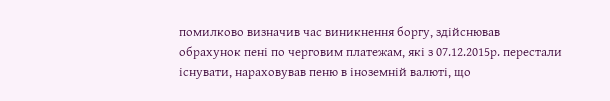помилково визначив час виникнення боргу, здійснював обрахунок пені по черговим платежам, які з 07.12.2015р. перестали існувати, нараховував пеню в іноземній валюті, що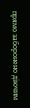прямо заборонено діючим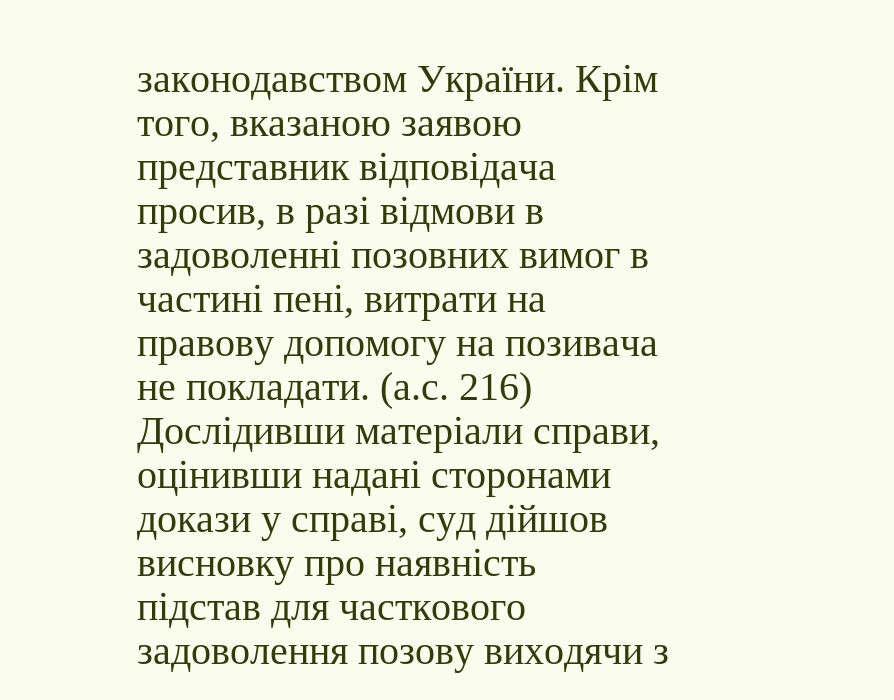законодавством України. Крім того, вказаною заявою представник відповідача просив, в разі відмови в задоволенні позовних вимог в частині пені, витрати на правову допомогу на позивача не покладати. (а.с. 216)
Дослідивши матеріали справи, оцінивши надані сторонами докази у справі, суд дійшов висновку про наявність підстав для часткового задоволення позову виходячи з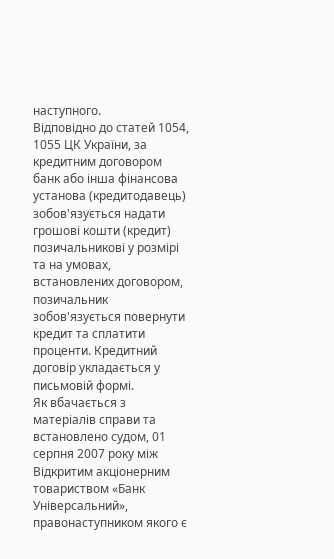наступного.
Відповідно до статей 1054, 1055 ЦК України, за кредитним договором банк або інша фінансова установа (кредитодавець) зобов'язується надати грошові кошти (кредит) позичальникові у розмірі та на умовах, встановлених договором, позичальник зобов'язується повернути кредит та сплатити проценти. Кредитний договір укладається у письмовій формі.
Як вбачається з матеріалів справи та встановлено судом, 01 серпня 2007 року між Відкритим акціонерним товариством «Банк Універсальний», правонаступником якого є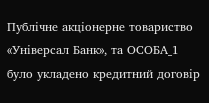Публічне акціонерне товариство «Універсал Банк», та ОСОБА_1 було укладено кредитний договір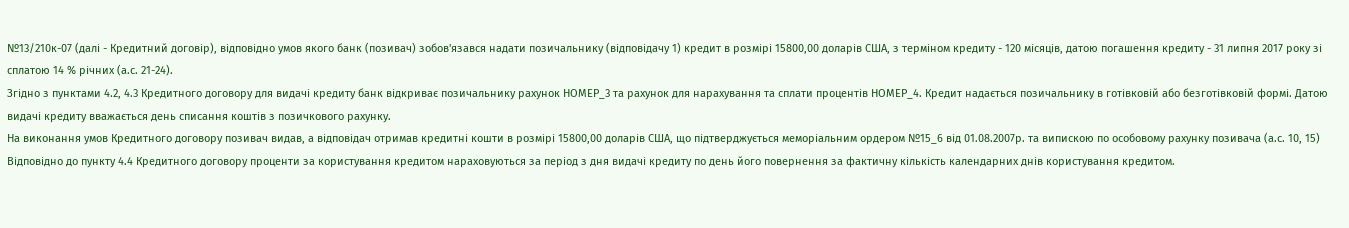№13/210к-07 (далі - Кредитний договір), відповідно умов якого банк (позивач) зобов'язався надати позичальнику (відповідачу 1) кредит в розмірі 15800,00 доларів США, з терміном кредиту - 120 місяців, датою погашення кредиту - 31 липня 2017 року зі сплатою 14 % річних (а.с. 21-24).
Згідно з пунктами 4.2, 4.3 Кредитного договору для видачі кредиту банк відкриває позичальнику рахунок НОМЕР_3 та рахунок для нарахування та сплати процентів НОМЕР_4. Кредит надається позичальнику в готівковій або безготівковій формі. Датою видачі кредиту вважається день списання коштів з позичкового рахунку.
На виконання умов Кредитного договору позивач видав, а відповідач отримав кредитні кошти в розмірі 15800,00 доларів США, що підтверджується меморіальним ордером №15_6 від 01.08.2007р. та випискою по особовому рахунку позивача (а.с. 10, 15)
Відповідно до пункту 4.4 Кредитного договору проценти за користування кредитом нараховуються за період з дня видачі кредиту по день його повернення за фактичну кількість календарних днів користування кредитом.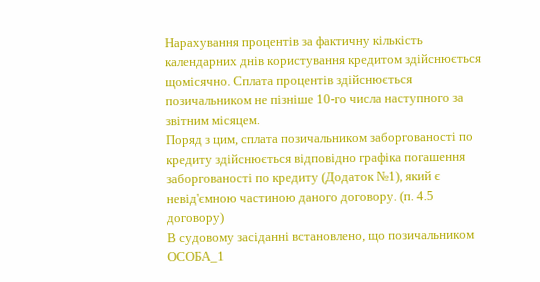Нарахування процентів за фактичну кількість календарних днів користування кредитом здійснюється щомісячно. Сплата процентів здійснюється позичальником не пізніше 10-го числа наступного за звітним місяцем.
Поряд з цим, сплата позичальником заборгованості по кредиту здійснюється відповідно графіка погашення заборгованості по кредиту (Додаток №1), який є невід'ємною частиною даного договору. (п. 4.5 договору)
В судовому засіданні встановлено, що позичальником ОСОБА_1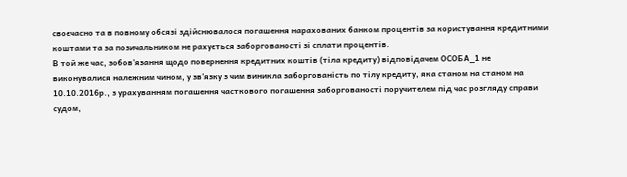своєчасно та в повному обсязі здійснювалося погашення нарахованих банком процентів за користування кредитними коштами та за позичальником не рахується заборгованості зі сплати процентів.
В той же час, зобов'язання щодо повернення кредитних коштів (тіла кредиту) відповідачем ОСОБА_1 не виконувалися належним чином, у зв'язку з чим виникла заборгованість по тілу кредиту, яка станом на станом на 10.10.2016р., з урахуванням погашення часткового погашення заборгованості поручителем під час розгляду справи судом,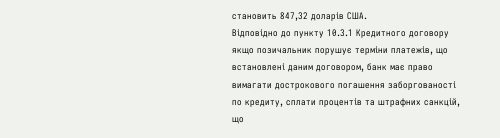становить 847,32 доларів США.
Відповідно до пункту 10.3.1 Кредитного договору якщо позичальник порушує терміни платежів, що встановлені даним договором, банк має право вимагати дострокового погашення заборгованості по кредиту, сплати процентів та штрафних санкцій, що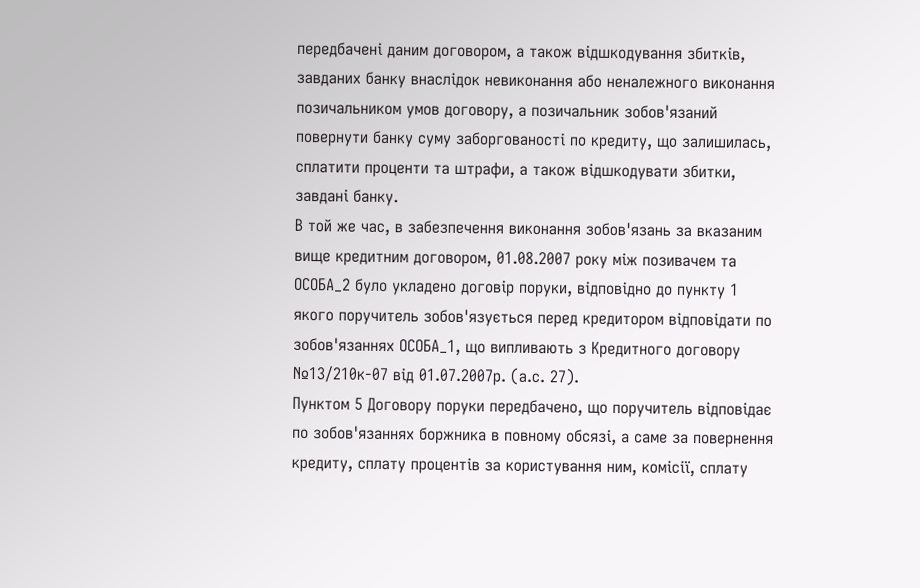передбачені даним договором, а також відшкодування збитків, завданих банку внаслідок невиконання або неналежного виконання позичальником умов договору, а позичальник зобов'язаний повернути банку суму заборгованості по кредиту, що залишилась, сплатити проценти та штрафи, а також відшкодувати збитки, завдані банку.
В той же час, в забезпечення виконання зобов'язань за вказаним вище кредитним договором, 01.08.2007 року між позивачем та ОСОБА_2 було укладено договір поруки, відповідно до пункту 1 якого поручитель зобов'язується перед кредитором відповідати по зобов'язаннях ОСОБА_1, що випливають з Кредитного договору №13/210к-07 від 01.07.2007р. (а.с. 27).
Пунктом 5 Договору поруки передбачено, що поручитель відповідає по зобов'язаннях боржника в повному обсязі, а саме за повернення кредиту, сплату процентів за користування ним, комісії, сплату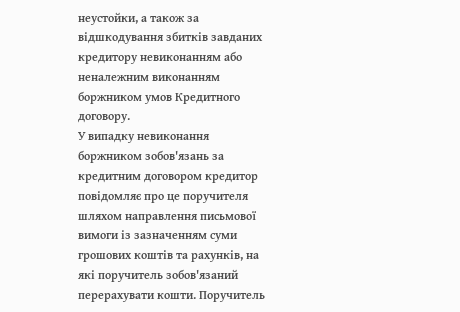неустойки, а також за відшкодування збитків завданих кредитору невиконанням або неналежним виконанням боржником умов Кредитного договору.
У випадку невиконання боржником зобов'язань за кредитним договором кредитор повідомляє про це поручителя шляхом направлення письмової вимоги із зазначенням суми грошових коштів та рахунків, на які поручитель зобов'язаний перерахувати кошти. Поручитель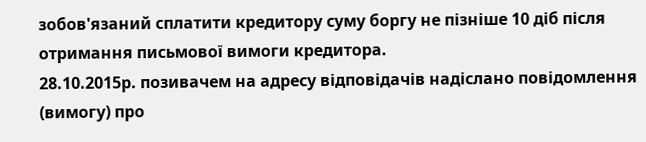зобов'язаний сплатити кредитору суму боргу не пізніше 10 діб після отримання письмової вимоги кредитора.
28.10.2015р. позивачем на адресу відповідачів надіслано повідомлення (вимогу) про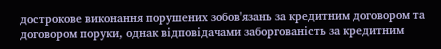дострокове виконання порушених зобов'язань за кредитним договором та договором поруки, однак відповідачами заборгованість за кредитним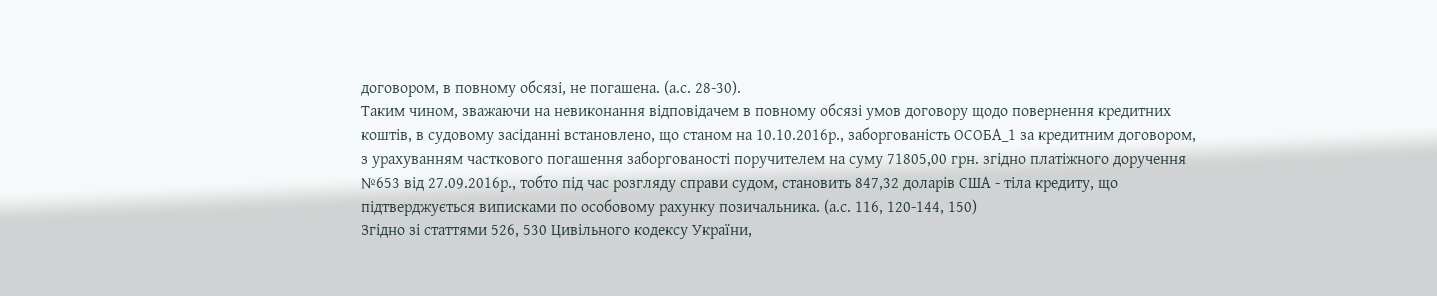договором, в повному обсязі, не погашена. (а.с. 28-30).
Таким чином, зважаючи на невиконання відповідачем в повному обсязі умов договору щодо повернення кредитних коштів, в судовому засіданні встановлено, що станом на 10.10.2016р., заборгованість ОСОБА_1 за кредитним договором, з урахуванням часткового погашення заборгованості поручителем на суму 71805,00 грн. згідно платіжного доручення №653 від 27.09.2016р., тобто під час розгляду справи судом, становить 847,32 доларів США - тіла кредиту, що підтверджується виписками по особовому рахунку позичальника. (а.с. 116, 120-144, 150)
Згідно зі статтями 526, 530 Цивільного кодексу України,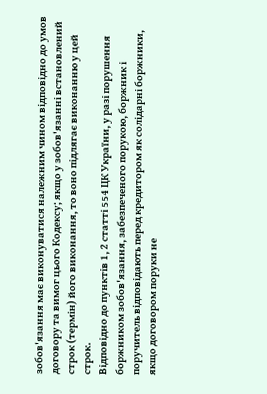зобов'язання має виконуватися належним чином відповідно до умов договору та вимог цього Кодексу; якщо у зобов'язанні встановлений строк (термін) його виконання, то воно підлягає виконанню у цей строк.
Відповідно до пунктів 1, 2 статті 554 ЦК України, у разі порушення боржником зобов'язання, забезпеченого порукою, боржник і поручитель відповідають перед кредитором як солідарні боржники, якщо договором поруки не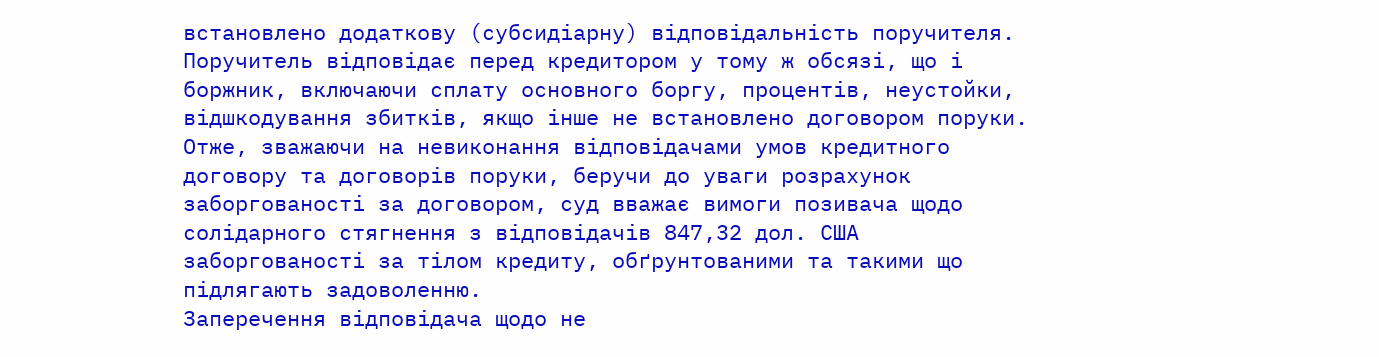встановлено додаткову (субсидіарну) відповідальність поручителя. Поручитель відповідає перед кредитором у тому ж обсязі, що і боржник, включаючи сплату основного боргу, процентів, неустойки, відшкодування збитків, якщо інше не встановлено договором поруки.
Отже, зважаючи на невиконання відповідачами умов кредитного договору та договорів поруки, беручи до уваги розрахунок заборгованості за договором, суд вважає вимоги позивача щодо солідарного стягнення з відповідачів 847,32 дол. США заборгованості за тілом кредиту, обґрунтованими та такими що підлягають задоволенню.
Заперечення відповідача щодо не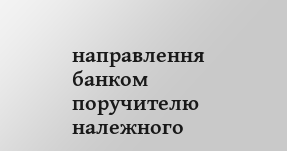направлення банком поручителю належного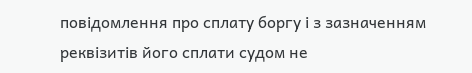повідомлення про сплату боргу і з зазначенням реквізитів його сплати судом не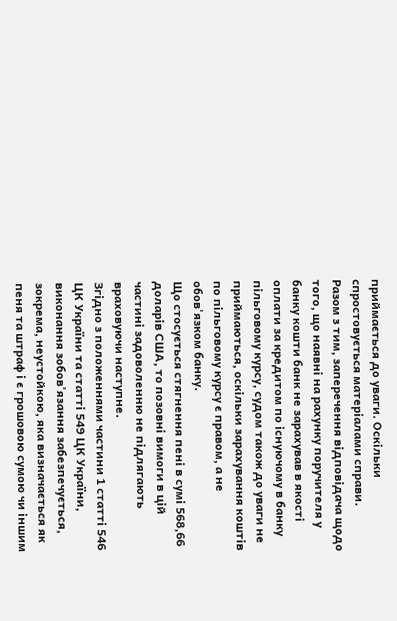приймається до уваги. Оскільки спростовується матеріалами справи.
Разом з тим, заперечення відповідача щодо того, що наявні на рахунку поручителя у банку кошти банк не зарахував в якості оплати за кредитом по існуючому в банку пільговому курсу, судом також до уваги не приймаються, оскільки зарахування коштів по пільговому курсу є правом, а не обов'язком банку.
Що стосується стягнення пені в сумі 568,66 доларів США, то позовні вимоги в цій частині задоволенню не підлягають враховуючи наступне.
Згідно з положеннями частини 1 статті 546 ЦК України та статті 549 ЦК України, виконання зобов'язання забезпечується, зокрема, неустойкою, яка визначається як пеня та штраф і є грошовою сумою чи іншим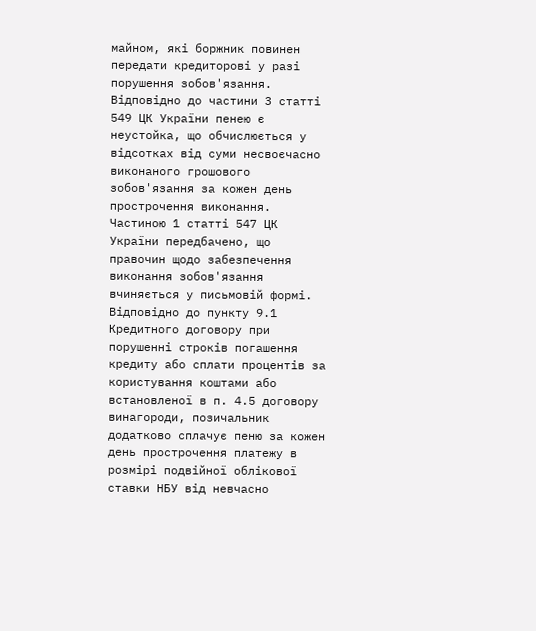майном, які боржник повинен передати кредиторові у разі порушення зобов'язання.
Відповідно до частини 3 статті 549 ЦК України пенею є неустойка, що обчислюється у відсотках від суми несвоєчасно виконаного грошового зобов'язання за кожен день прострочення виконання.
Частиною 1 статті 547 ЦК України передбачено, що правочин щодо забезпечення виконання зобов'язання вчиняється у письмовій формі.
Відповідно до пункту 9.1 Кредитного договору при порушенні строків погашення кредиту або сплати процентів за користування коштами або встановленої в п. 4.5 договору винагороди, позичальник додатково сплачує пеню за кожен день прострочення платежу в розмірі подвійної облікової ставки НБУ від невчасно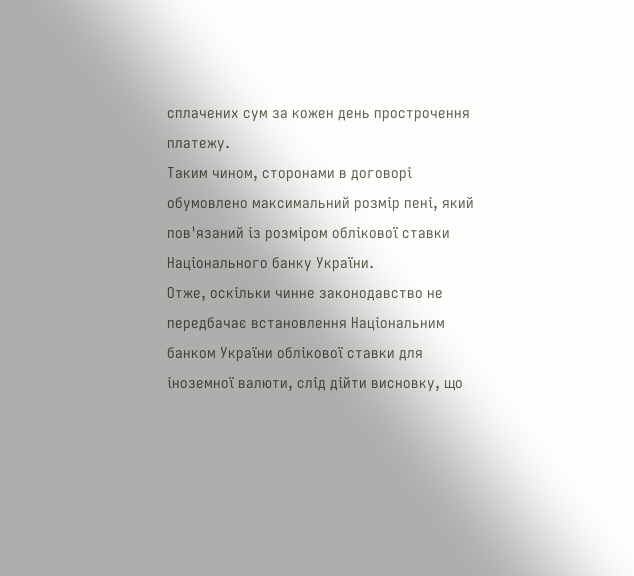сплачених сум за кожен день прострочення платежу.
Таким чином, сторонами в договорі обумовлено максимальний розмір пені, який пов'язаний із розміром облікової ставки Національного банку України.
Отже, оскільки чинне законодавство не передбачає встановлення Національним банком України облікової ставки для іноземної валюти, слід дійти висновку, що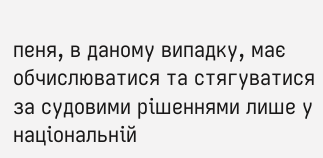пеня, в даному випадку, має обчислюватися та стягуватися за судовими рішеннями лише у національній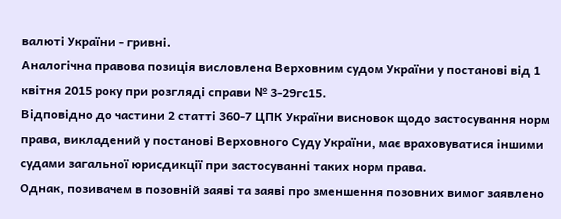валюті України - гривні.
Аналогічна правова позиція висловлена Верховним судом України у постанові від 1 квітня 2015 року при розгляді справи № 3-29гс15.
Відповідно до частини 2 статті 360-7 ЦПК України висновок щодо застосування норм права, викладений у постанові Верховного Суду України, має враховуватися іншими судами загальної юрисдикції при застосуванні таких норм права.
Однак, позивачем в позовній заяві та заяві про зменшення позовних вимог заявлено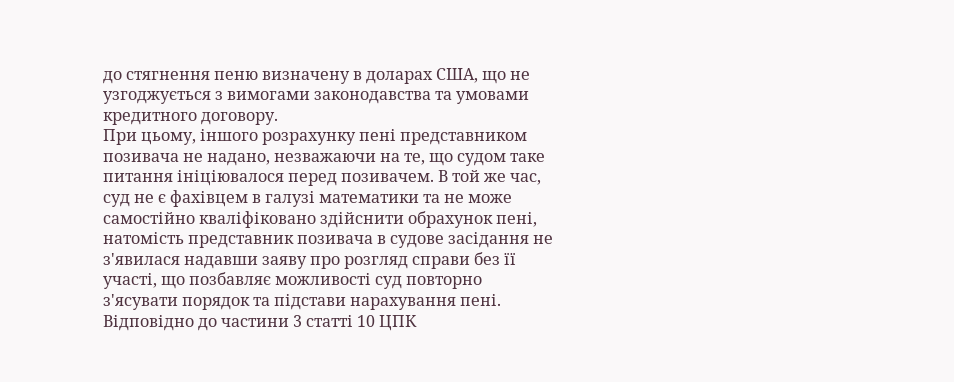до стягнення пеню визначену в доларах США, що не узгоджується з вимогами законодавства та умовами кредитного договору.
При цьому, іншого розрахунку пені представником позивача не надано, незважаючи на те, що судом таке питання ініціювалося перед позивачем. В той же час, суд не є фахівцем в галузі математики та не може самостійно кваліфіковано здійснити обрахунок пені, натомість представник позивача в судове засідання не з'явилася надавши заяву про розгляд справи без її участі, що позбавляє можливості суд повторно з'ясувати порядок та підстави нарахування пені.
Відповідно до частини 3 статті 10 ЦПК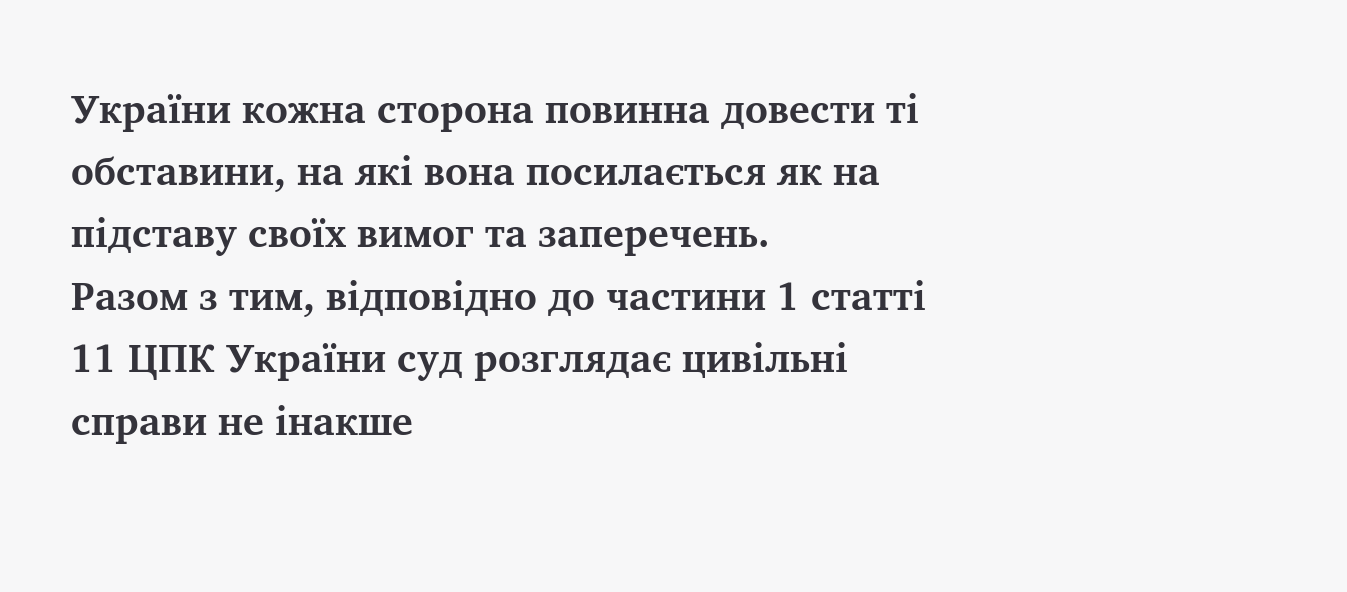України кожна сторона повинна довести ті обставини, на які вона посилається як на підставу своїх вимог та заперечень.
Разом з тим, відповідно до частини 1 статті 11 ЦПК України суд розглядає цивільні справи не інакше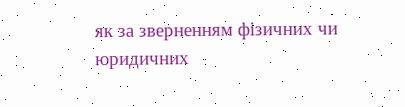як за зверненням фізичних чи юридичних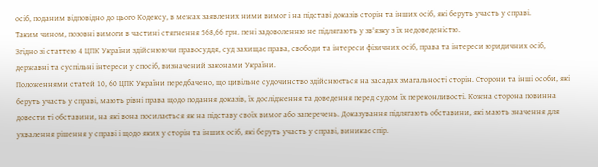осіб, поданим відповідно до цього Кодексу, в межах заявлених ними вимог і на підставі доказів сторін та інших осіб, які беруть участь у справі.
Таким чином, позовні вимоги в частині стягнення 568,66 грн. пені задоволенню не підлягають у зв'язку з їх недоведеністю.
Згідно зі статтею 4 ЦПК України здійснюючи правосуддя, суд захищає права, свободи та інтереси фізичних осіб, права та інтереси юридичних осіб, державні та суспільні інтереси у спосіб, визначений законами України.
Положеннями статей 10, 60 ЦПК України передбачено, що цивільне судочинство здійснюється на засадах змагальності сторін. Сторони та інші особи, які беруть участь у справі, мають рівні права щодо подання доказів, їх дослідження та доведення перед судом їх переконливості. Кожна сторона повинна довести ті обставини, на які вона посилається як на підставу своїх вимог або заперечень. Доказування підлягають обставини, які мають значення для ухвалення рішення у справі і щодо яких у сторін та інших осіб, які беруть участь у справі, виникає спір.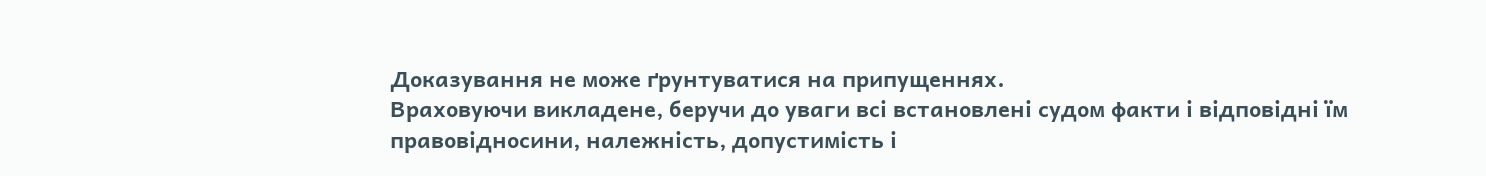Доказування не може ґрунтуватися на припущеннях.
Враховуючи викладене, беручи до уваги всі встановлені судом факти і відповідні їм правовідносини, належність, допустимість і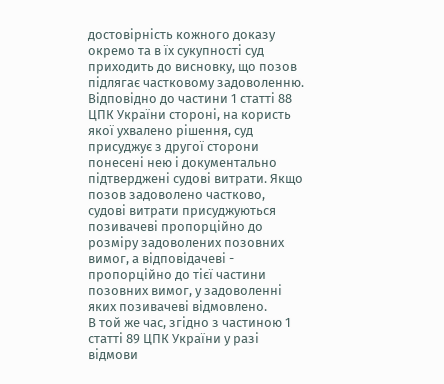достовірність кожного доказу окремо та в їх сукупності суд приходить до висновку, що позов підлягає частковому задоволенню.
Відповідно до частини 1 статті 88 ЦПК України стороні, на користь якої ухвалено рішення, суд присуджує з другої сторони понесені нею і документально підтверджені судові витрати. Якщо позов задоволено частково, судові витрати присуджуються позивачеві пропорційно до розміру задоволених позовних вимог, а відповідачеві - пропорційно до тієї частини позовних вимог, у задоволенні яких позивачеві відмовлено.
В той же час, згідно з частиною 1 статті 89 ЦПК України у разі відмови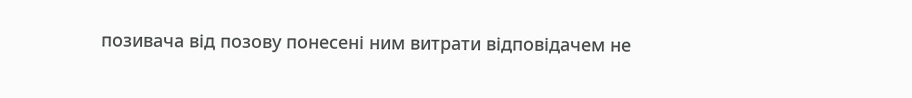позивача від позову понесені ним витрати відповідачем не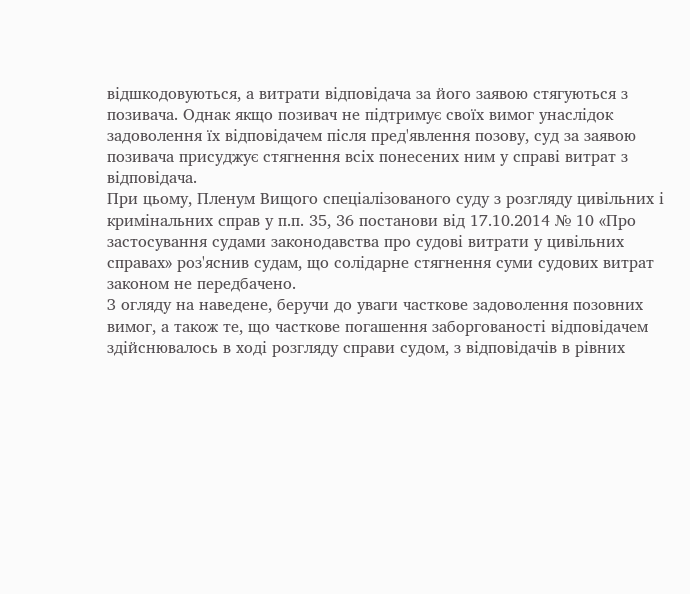відшкодовуються, а витрати відповідача за його заявою стягуються з позивача. Однак якщо позивач не підтримує своїх вимог унаслідок задоволення їх відповідачем після пред'явлення позову, суд за заявою позивача присуджує стягнення всіх понесених ним у справі витрат з відповідача.
При цьому, Пленум Вищого спеціалізованого суду з розгляду цивільних і кримінальних справ у п.п. 35, 36 постанови від 17.10.2014 № 10 «Про застосування судами законодавства про судові витрати у цивільних справах» роз'яснив судам, що солідарне стягнення суми судових витрат законом не передбачено.
З огляду на наведене, беручи до уваги часткове задоволення позовних вимог, а також те, що часткове погашення заборгованості відповідачем здійснювалось в ході розгляду справи судом, з відповідачів в рівних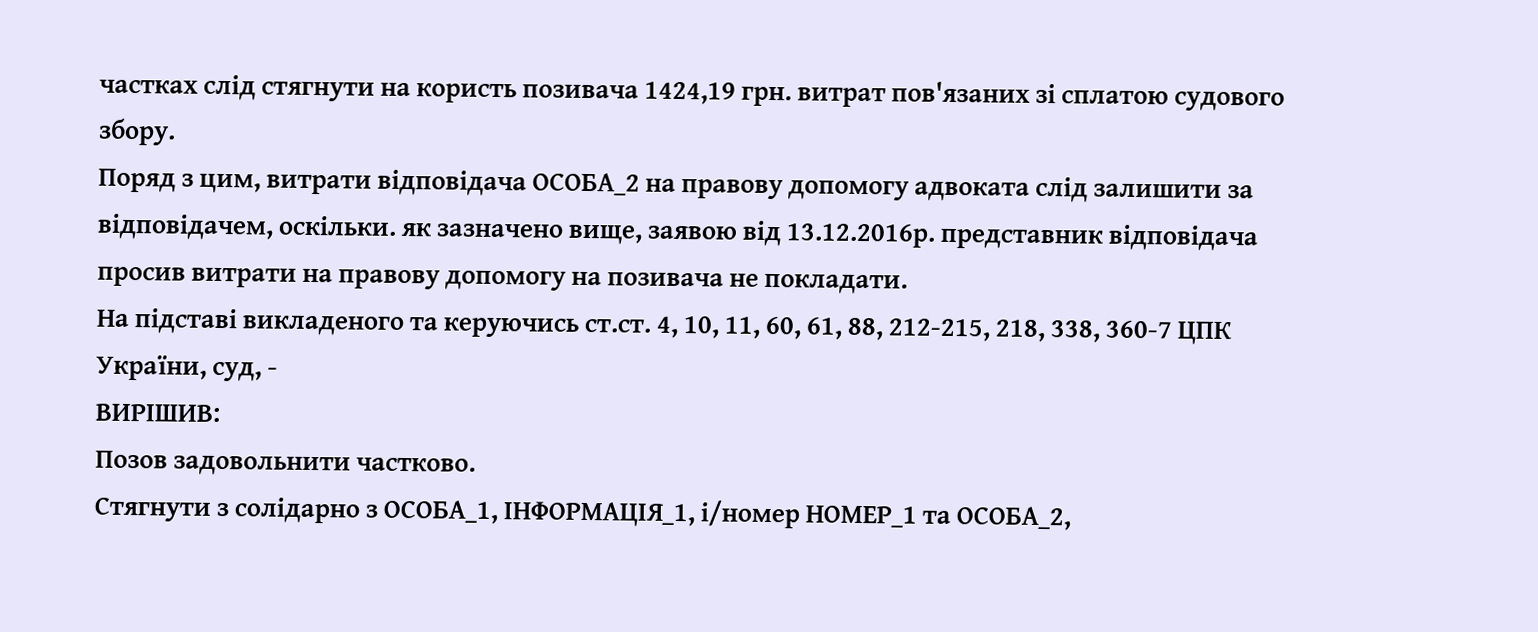частках слід стягнути на користь позивача 1424,19 грн. витрат пов'язаних зі сплатою судового збору.
Поряд з цим, витрати відповідача ОСОБА_2 на правову допомогу адвоката слід залишити за відповідачем, оскільки. як зазначено вище, заявою від 13.12.2016р. представник відповідача просив витрати на правову допомогу на позивача не покладати.
На підставі викладеного та керуючись ст.ст. 4, 10, 11, 60, 61, 88, 212-215, 218, 338, 360-7 ЦПК України, суд, -
ВИРІШИВ:
Позов задовольнити частково.
Стягнути з солідарно з ОСОБА_1, ІНФОРМАЦІЯ_1, і/номер НОМЕР_1 та ОСОБА_2,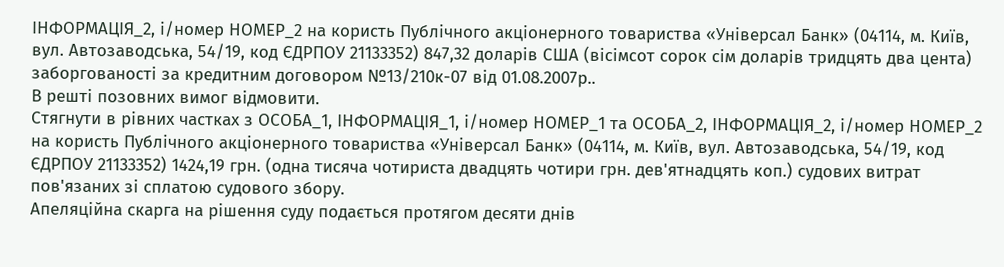ІНФОРМАЦІЯ_2, і/номер НОМЕР_2 на користь Публічного акціонерного товариства «Універсал Банк» (04114, м. Київ, вул. Автозаводська, 54/19, код ЄДРПОУ 21133352) 847,32 доларів США (вісімсот сорок сім доларів тридцять два цента) заборгованості за кредитним договором №13/210к-07 від 01.08.2007р..
В решті позовних вимог відмовити.
Стягнути в рівних частках з ОСОБА_1, ІНФОРМАЦІЯ_1, і/номер НОМЕР_1 та ОСОБА_2, ІНФОРМАЦІЯ_2, і/номер НОМЕР_2 на користь Публічного акціонерного товариства «Універсал Банк» (04114, м. Київ, вул. Автозаводська, 54/19, код ЄДРПОУ 21133352) 1424,19 грн. (одна тисяча чотириста двадцять чотири грн. дев'ятнадцять коп.) судових витрат пов'язаних зі сплатою судового збору.
Апеляційна скарга на рішення суду подається протягом десяти днів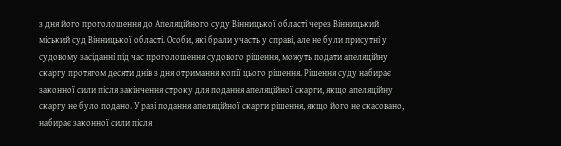з дня його проголошення до Апеляційного суду Вінницької області через Вінницький міський суд Вінницької області. Особи, які брали участь у справі, але не були присутні у судовому засіданні під час проголошення судового рішення, можуть подати апеляційну скаргу протягом десяти днів з дня отримання копії цього рішення. Рішення суду набирає законної сили після закінчення строку для подання апеляційної скарги, якщо апеляційну скаргу не було подано. У разі подання апеляційної скарги рішення, якщо його не скасовано, набирає законної сили після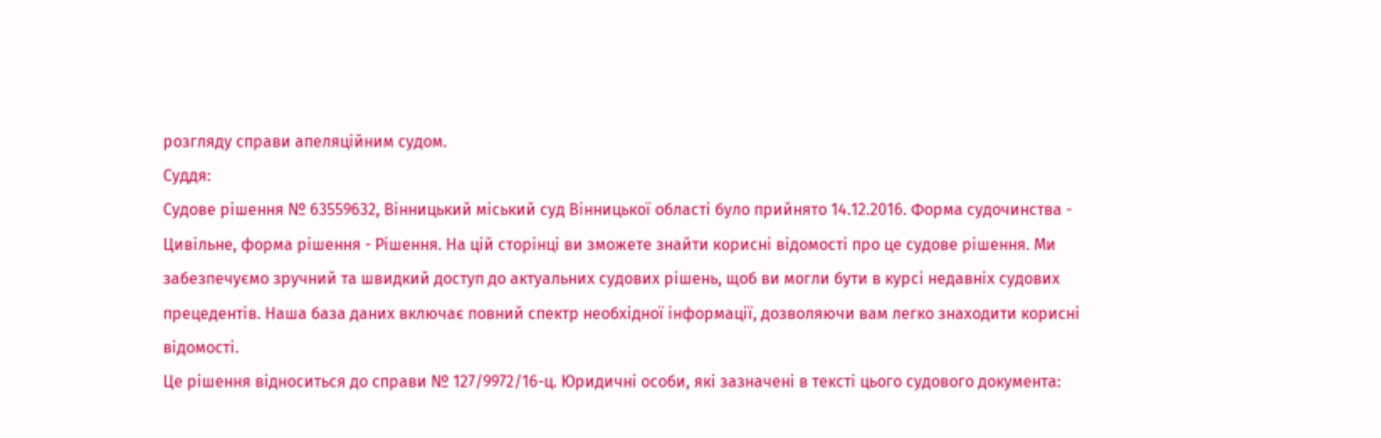розгляду справи апеляційним судом.
Суддя:
Судове рішення № 63559632, Вінницький міський суд Вінницької області було прийнято 14.12.2016. Форма судочинства - Цивільне, форма рішення - Рішення. На цій сторінці ви зможете знайти корисні відомості про це судове рішення. Ми забезпечуємо зручний та швидкий доступ до актуальних судових рішень, щоб ви могли бути в курсі недавніх судових прецедентів. Наша база даних включає повний спектр необхідної інформації, дозволяючи вам легко знаходити корисні відомості.
Це рішення відноситься до справи № 127/9972/16-ц. Юридичні особи, які зазначені в тексті цього судового документа: